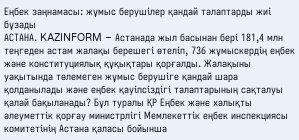Еңбек заңнамасы: жұмыс берушілер қандай талаптарды жиі бұзады
АСТАНА. KAZINFORM – Астанада жыл басынан бері 181,4 млн теңгеден астам жалақы берешегі өтеліп, 736 жұмыскердің еңбек және конституциялық құқықтары қорғалды. Жалақыны уақытында төлемеген жұмыс берушіге қандай шара қолданылады және еңбек қауіпсіздігі талаптарының сақталуы қалай бақыланады? Бұл туралы ҚР Еңбек және халықты әлеуметтік қорғау министрлігі Мемлекеттік еңбек инспекциясы комитетінің Астана қаласы бойынша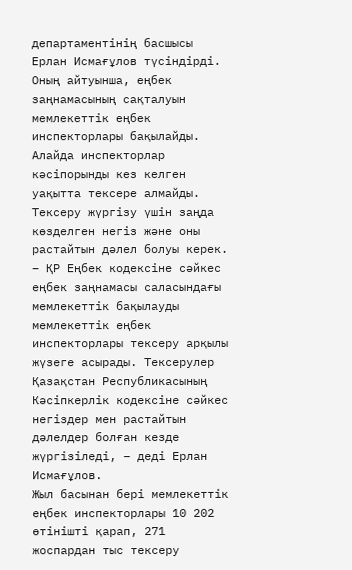департаментінің басшысы Ерлан Исмағұлов түсіндірді.
Оның айтуынша, еңбек заңнамасының сақталуын мемлекеттік еңбек инспекторлары бақылайды. Алайда инспекторлар кәсіпорынды кез келген уақытта тексере алмайды. Тексеру жүргізу үшін заңда көзделген негіз және оны растайтын дәлел болуы керек.
– ҚР Еңбек кодексіне сәйкес еңбек заңнамасы саласындағы мемлекеттік бақылауды мемлекеттік еңбек инспекторлары тексеру арқылы жүзеге асырады. Тексерулер Қазақстан Республикасының Кәсіпкерлік кодексіне сәйкес негіздер мен растайтын дәлелдер болған кезде жүргізіледі, – деді Ерлан Исмағұлов.
Жыл басынан бері мемлекеттік еңбек инспекторлары 10 202 өтінішті қарап, 271 жоспардан тыс тексеру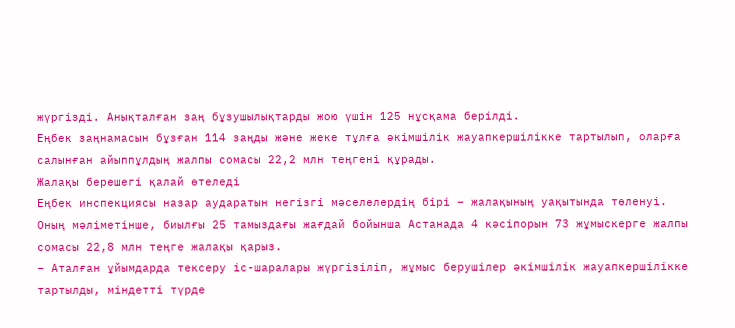жүргізді. Анықталған заң бұзушылықтарды жою үшін 125 нұсқама берілді.
Еңбек заңнамасын бұзған 114 заңды және жеке тұлға әкімшілік жауапкершілікке тартылып, оларға салынған айыппұлдың жалпы сомасы 22,2 млн теңгені құрады.
Жалақы берешегі қалай өтеледі
Еңбек инспекциясы назар аударатын негізгі мәселелердің бірі – жалақының уақытында төленуі.
Оның мәліметінше, биылғы 25 тамыздағы жағдай бойынша Астанада 4 кәсіпорын 73 жұмыскерге жалпы сомасы 22,8 млн теңге жалақы қарыз.
– Аталған ұйымдарда тексеру іс-шаралары жүргізіліп, жұмыс берушілер әкімшілік жауапкершілікке тартылды, міндетті түрде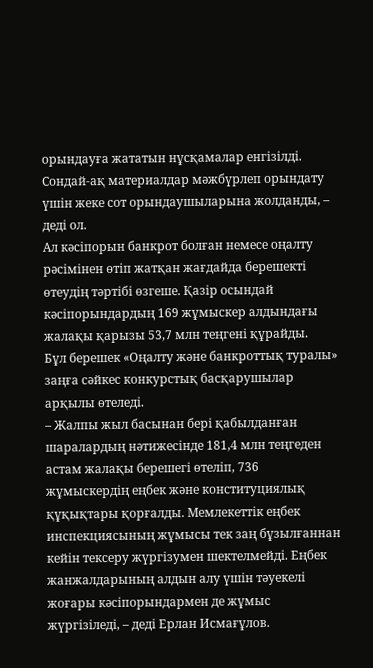орындауға жататын нұсқамалар енгізілді. Сондай-ақ материалдар мәжбүрлеп орындату үшін жеке сот орындаушыларына жолданды, – деді ол.
Ал кәсіпорын банкрот болған немесе оңалту рәсімінен өтіп жатқан жағдайда берешекті өтеудің тәртібі өзгеше. Қазір осындай кәсіпорындардың 169 жұмыскер алдындағы жалақы қарызы 53,7 млн теңгені құрайды.
Бұл берешек «Оңалту және банкроттық туралы» заңға сәйкес конкурстық басқарушылар арқылы өтеледі.
– Жалпы жыл басынан бері қабылданған шаралардың нәтижесінде 181,4 млн теңгеден астам жалақы берешегі өтеліп, 736 жұмыскердің еңбек және конституциялық құқықтары қорғалды. Мемлекеттік еңбек инспекциясының жұмысы тек заң бұзылғаннан кейін тексеру жүргізумен шектелмейді. Еңбек жанжалдарының алдын алу үшін тәуекелі жоғары кәсіпорындармен де жұмыс жүргізіледі, – деді Ерлан Исмағұлов.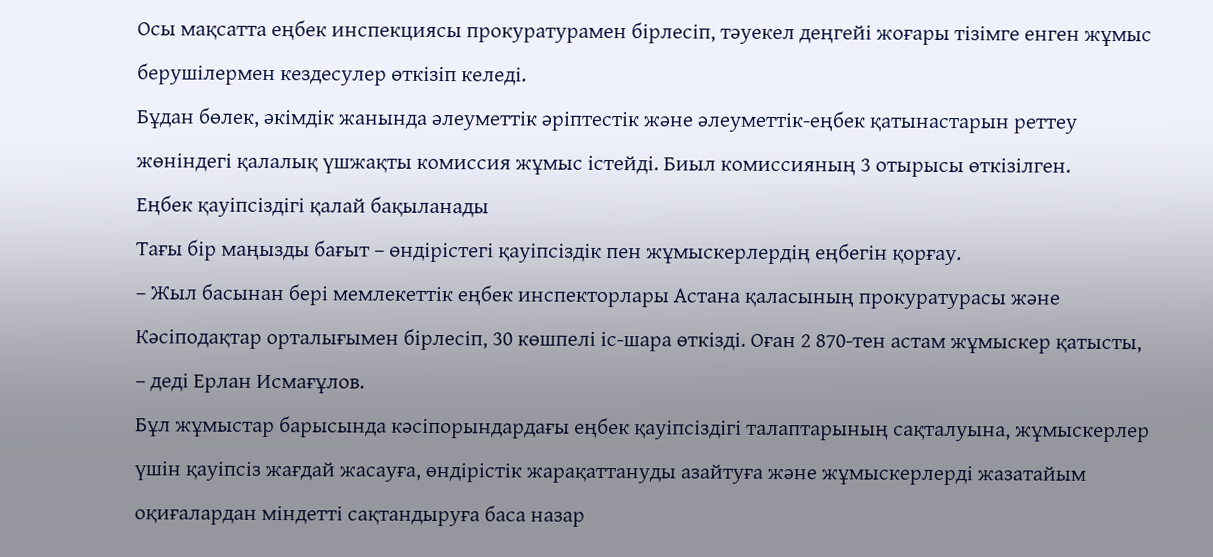Осы мақсатта еңбек инспекциясы прокуратурамен бірлесіп, тәуекел деңгейі жоғары тізімге енген жұмыс берушілермен кездесулер өткізіп келеді.
Бұдан бөлек, әкімдік жанында әлеуметтік әріптестік және әлеуметтік-еңбек қатынастарын реттеу жөніндегі қалалық үшжақты комиссия жұмыс істейді. Биыл комиссияның 3 отырысы өткізілген.
Еңбек қауіпсіздігі қалай бақыланады
Тағы бір маңызды бағыт – өндірістегі қауіпсіздік пен жұмыскерлердің еңбегін қорғау.
– Жыл басынан бері мемлекеттік еңбек инспекторлары Астана қаласының прокуратурасы және Кәсіподақтар орталығымен бірлесіп, 30 көшпелі іс-шара өткізді. Оған 2 870-тен астам жұмыскер қатысты, – деді Ерлан Исмағұлов.
Бұл жұмыстар барысында кәсіпорындардағы еңбек қауіпсіздігі талаптарының сақталуына, жұмыскерлер үшін қауіпсіз жағдай жасауға, өндірістік жарақаттануды азайтуға және жұмыскерлерді жазатайым оқиғалардан міндетті сақтандыруға баса назар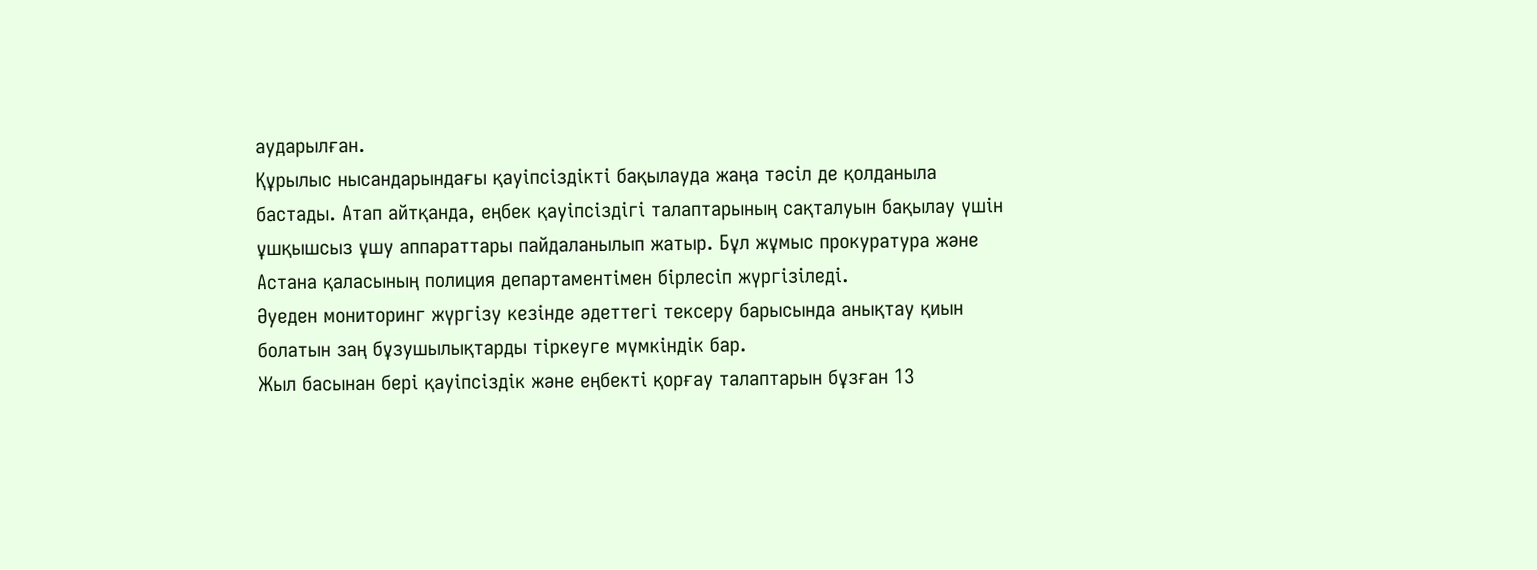аударылған.
Құрылыс нысандарындағы қауіпсіздікті бақылауда жаңа тәсіл де қолданыла бастады. Атап айтқанда, еңбек қауіпсіздігі талаптарының сақталуын бақылау үшін ұшқышсыз ұшу аппараттары пайдаланылып жатыр. Бұл жұмыс прокуратура және Астана қаласының полиция департаментімен бірлесіп жүргізіледі.
Әуеден мониторинг жүргізу кезінде әдеттегі тексеру барысында анықтау қиын болатын заң бұзушылықтарды тіркеуге мүмкіндік бар.
Жыл басынан бері қауіпсіздік және еңбекті қорғау талаптарын бұзған 13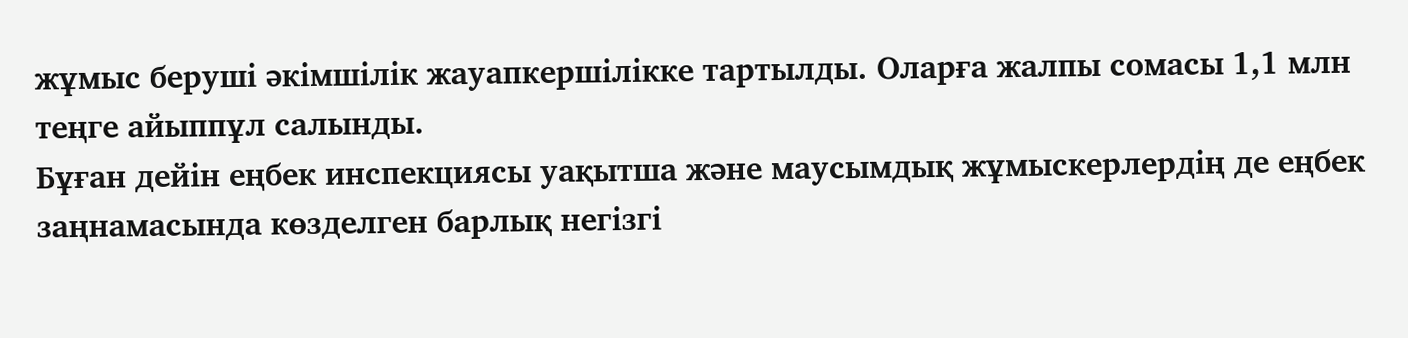жұмыс беруші әкімшілік жауапкершілікке тартылды. Оларға жалпы сомасы 1,1 млн теңге айыппұл салынды.
Бұған дейін еңбек инспекциясы уақытша және маусымдық жұмыскерлердің де еңбек заңнамасында көзделген барлық негізгі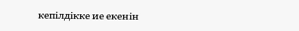кепілдікке ие екенін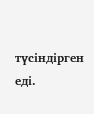түсіндірген еді.